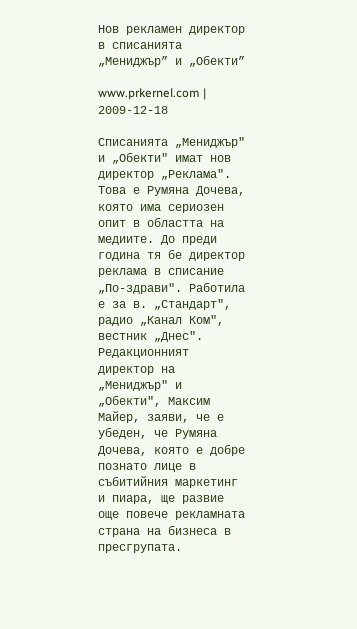Нов рекламен директор в списанията „Мениджър” и „Обекти”

www.prkernel.com | 2009-12-18

Списанията „Мениджър" и „Обекти" имат нов директор „Реклама". Това е Румяна Дочева, която има сериозен опит в областта на медиите. До преди година тя бе директор реклама в списание „По-здрави". Работила е за в. „Стандарт", радио „Канал Ком", вестник „Днес".
Редакционният директор на „Мениджър" и „Обекти", Максим Майер, заяви, че е убеден, че Румяна Дочева, която е добре познато лице в събитийния маркетинг и пиара, ще развие още повече рекламната страна на бизнеса в пресгрупата.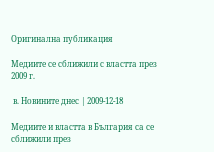Оригинална публикация

Медиите се сближили с властта през 2009 г.

 в. Новините днес | 2009-12-18

Медиите и властта в България са се сближили през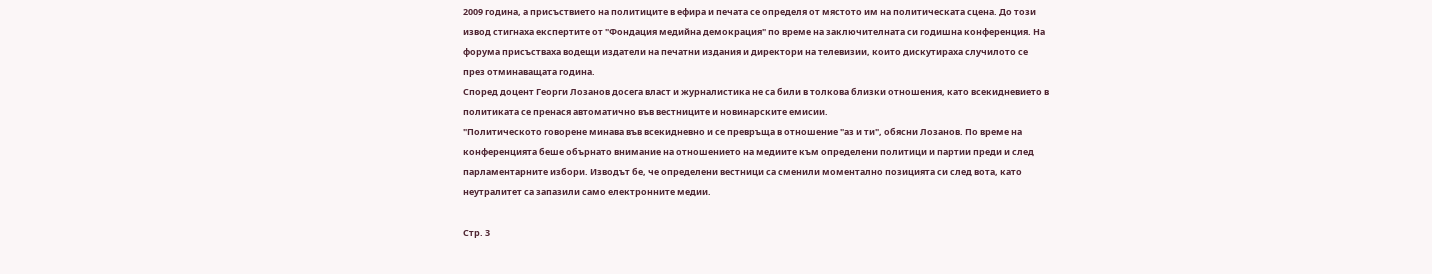2009 година, а присъствието на политиците в ефира и печата се определя от мястото им на политическата сцена. До този извод стигнаха експертите от "Фондация медийна демокрация" по време на заключителната си годишна конференция. На форума присъстваха водещи издатели на печатни издания и директори на телевизии, които дискутираха случилото се през отминаващата година.
Според доцент Георги Лозанов досега власт и журналистика не са били в толкова близки отношения, като всекидневието в политиката се пренася автоматично във вестниците и новинарските емисии.
"Политическото говорене минава във всекидневно и се превръща в отношение "аз и ти", обясни Лозанов. По време на конференцията беше обърнато внимание на отношението на медиите към определени политици и партии преди и след парламентарните избори. Изводът бе, че определени вестници са сменили моментално позицията си след вота, като неутралитет са запазили само електронните медии.

Стр. 3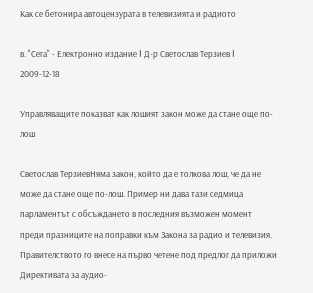Как се бетонира автоцензурата в телевизията и радиото

в. "Сега" - Електронно издание I Д-р Светослав Терзиев I 2009-12-18

Управляващите показват как лошият закон може да стане още по-лош

Светослав ТерзиевНяма закон, който да е толкова лош, че да не може да стане още по-лош. Пример ни дава тази седмица парламентът с обсъждането в последния възможен момент преди празниците на поправки към Закона за радио и телевизия. Правителството го внесе на първо четене под предлог да приложи Директивата за аудио-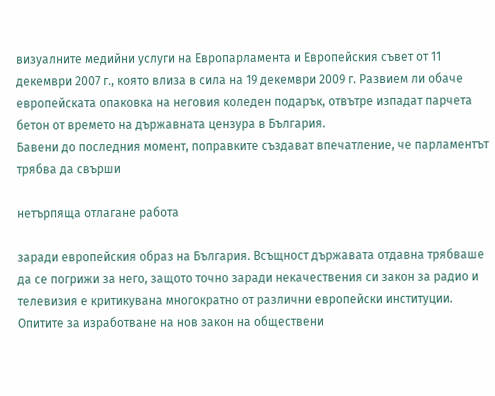визуалните медийни услуги на Европарламента и Европейския съвет от 11 декември 2007 г., която влиза в сила на 19 декември 2009 г. Развием ли обаче европейската опаковка на неговия коледен подарък, отвътре изпадат парчета бетон от времето на държавната цензура в България.
Бавени до последния момент, поправките създават впечатление, че парламентът трябва да свърши

нетърпяща отлагане работа

заради европейския образ на България. Всъщност държавата отдавна трябваше да се погрижи за него, защото точно заради некачествения си закон за радио и телевизия е критикувана многократно от различни европейски институции. Опитите за изработване на нов закон на обществени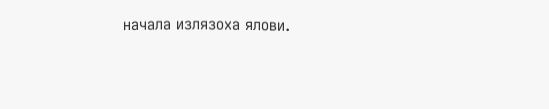начала излязоха ялови.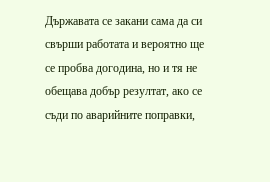Държавата се закани сама да си свърши работата и вероятно ще се пробва догодина, но и тя не обещава добър резултат, ако се съди по аварийните поправки,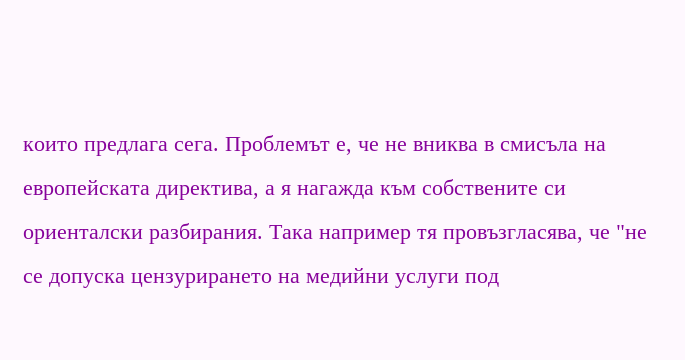които предлага сега. Проблемът е, че не вниква в смисъла на европейската директива, а я нагажда към собствените си ориенталски разбирания. Така например тя провъзгласява, че "не се допуска цензурирането на медийни услуги под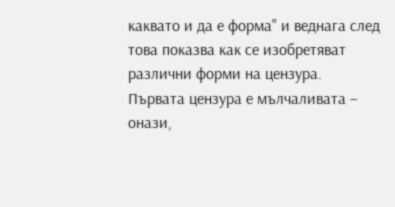каквато и да е форма" и веднага след това показва как се изобретяват различни форми на цензура.
Първата цензура е мълчаливата – онази,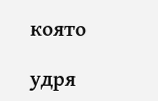която

удря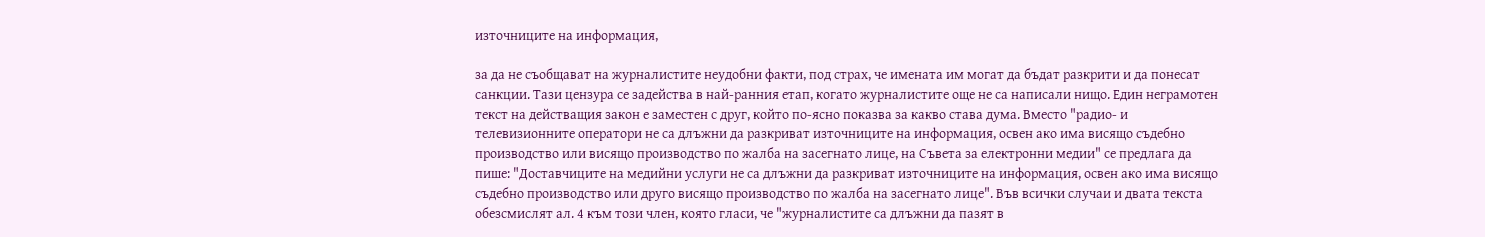източниците на информация,

за да не съобщават на журналистите неудобни факти, под страх, че имената им могат да бъдат разкрити и да понесат санкции. Тази цензура се задейства в най-ранния етап, когато журналистите още не са написали нищо. Един неграмотен текст на действащия закон е заместен с друг, който по-ясно показва за какво става дума. Вместо "радио- и телевизионните оператори не са длъжни да разкриват източниците на информация, освен ако има висящо съдебно производство или висящо производство по жалба на засегнато лице, на Съвета за електронни медии" се предлага да пише: "Доставчиците на медийни услуги не са длъжни да разкриват източниците на информация, освен ако има висящо съдебно производство или друго висящо производство по жалба на засегнато лице". Във всички случаи и двата текста обезсмислят ал. 4 към този член, която гласи, че "журналистите са длъжни да пазят в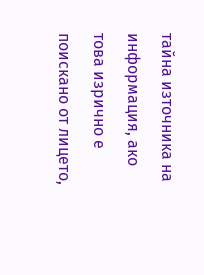тайна източника на информация, ако това изрично е поискано от лицето,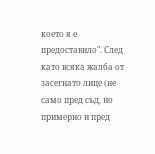което я е предоставило". След като всяка жалба от засегнато лице (не само пред съд, но примерно и пред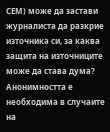СЕМ) може да застави журналиста да разкрие източника си, за каква защита на източниците може да става дума? Анонимността е необходима в случаите на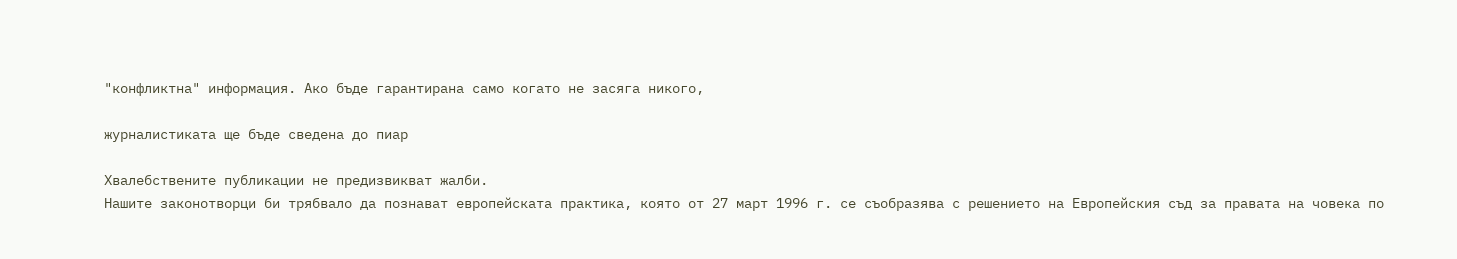"конфликтна" информация. Ако бъде гарантирана само когато не засяга никого,

журналистиката ще бъде сведена до пиар

Хвалебствените публикации не предизвикват жалби.
Нашите законотворци би трябвало да познават европейската практика, която от 27 март 1996 г. се съобразява с решението на Европейския съд за правата на човека по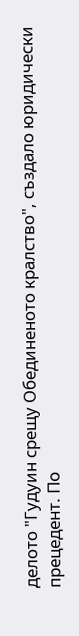делото "Гудуин срещу Обединеното кралство", създало юридически прецедент. По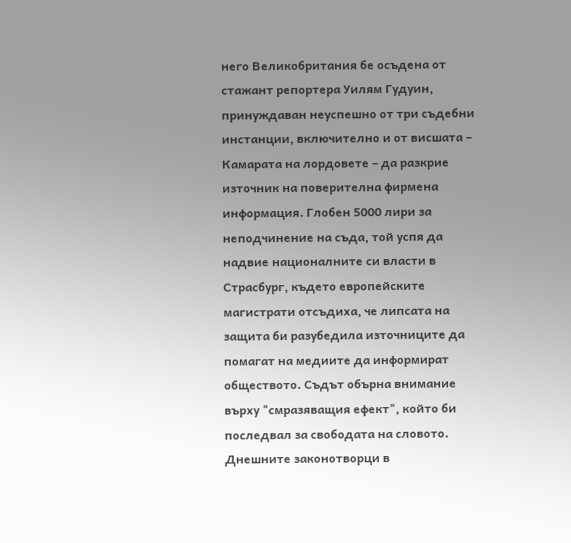него Великобритания бе осъдена от стажант репортера Уилям Гудуин, принуждаван неуспешно от три съдебни инстанции, включително и от висшата – Камарата на лордовете – да разкрие източник на поверителна фирмена информация. Глобен 5000 лири за неподчинение на съда, той успя да надвие националните си власти в Страсбург, където европейските магистрати отсъдиха, че липсата на защита би разубедила източниците да помагат на медиите да информират обществото. Съдът обърна внимание върху "смразяващия ефект", който би последвал за свободата на словото.
Днешните законотворци в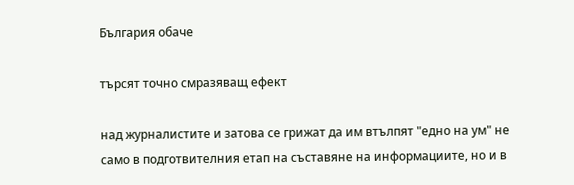България обаче

търсят точно смразяващ ефект

над журналистите и затова се грижат да им втълпят "едно на ум" не само в подготвителния етап на съставяне на информациите, но и в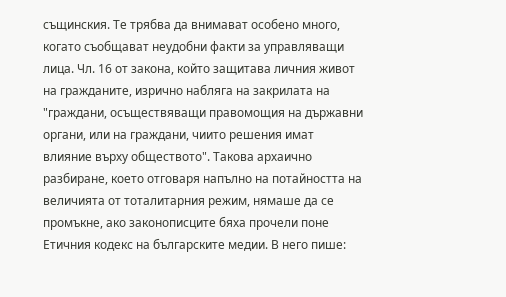същинския. Те трябва да внимават особено много, когато съобщават неудобни факти за управляващи лица. Чл. 16 от закона, който защитава личния живот на гражданите, изрично набляга на закрилата на "граждани, осъществяващи правомощия на държавни органи, или на граждани, чиито решения имат влияние върху обществото". Такова архаично разбиране, което отговаря напълно на потайността на величията от тоталитарния режим, нямаше да се промъкне, ако законописците бяха прочели поне Етичния кодекс на българските медии. В него пише: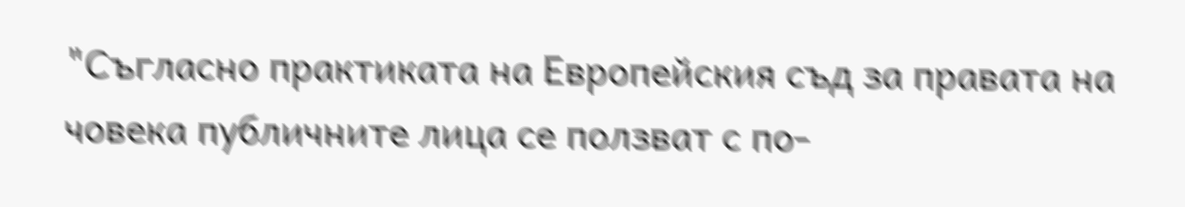"Съгласно практиката на Европейския съд за правата на човека публичните лица се ползват с по-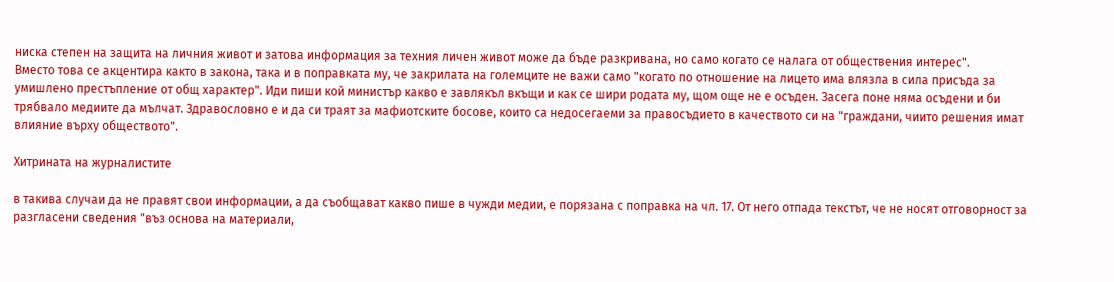ниска степен на защита на личния живот и затова информация за техния личен живот може да бъде разкривана, но само когато се налага от обществения интерес".
Вместо това се акцентира както в закона, така и в поправката му, че закрилата на големците не важи само "когато по отношение на лицето има влязла в сила присъда за умишлено престъпление от общ характер". Иди пиши кой министър какво е завлякъл вкъщи и как се шири родата му, щом още не е осъден. Засега поне няма осъдени и би трябвало медиите да мълчат. Здравословно е и да си траят за мафиотските босове, които са недосегаеми за правосъдието в качеството си на "граждани, чиито решения имат влияние върху обществото".

Хитрината на журналистите

в такива случаи да не правят свои информации, а да съобщават какво пише в чужди медии, е порязана с поправка на чл. 17. От него отпада текстът, че не носят отговорност за разгласени сведения "въз основа на материали,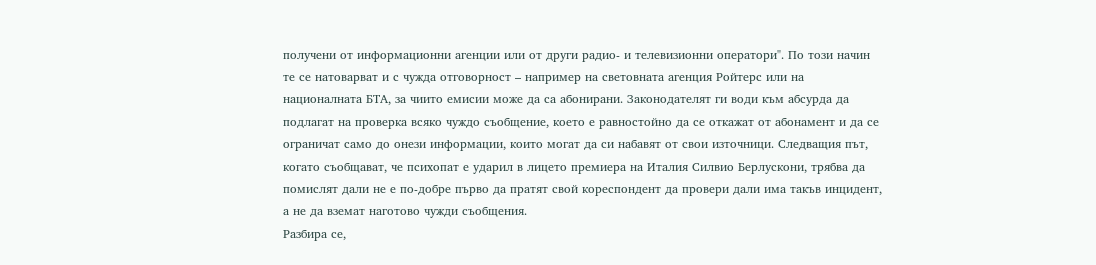получени от информационни агенции или от други радио- и телевизионни оператори". По този начин те се натоварват и с чужда отговорност – например на световната агенция Ройтерс или на националната БТА, за чиито емисии може да са абонирани. Законодателят ги води към абсурда да подлагат на проверка всяко чуждо съобщение, което е равностойно да се откажат от абонамент и да се ограничат само до онези информации, които могат да си набавят от свои източници. Следващия път, когато съобщават, че психопат е ударил в лицето премиера на Италия Силвио Берлускони, трябва да помислят дали не е по-добре първо да пратят свой кореспондент да провери дали има такъв инцидент, а не да вземат наготово чужди съобщения.
Разбира се,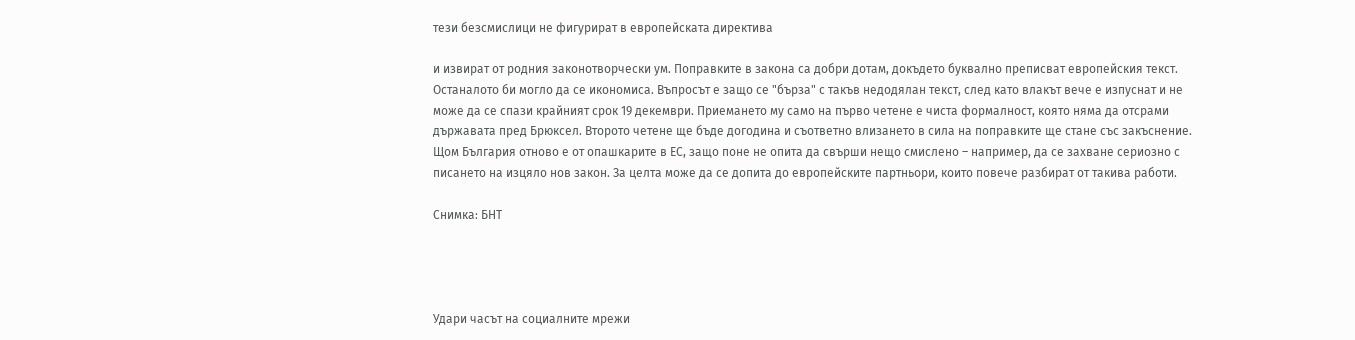тези безсмислици не фигурират в европейската директива

и извират от родния законотворчески ум. Поправките в закона са добри дотам, докъдето буквално преписват европейския текст. Останалото би могло да се икономиса. Въпросът е защо се "бърза" с такъв недодялан текст, след като влакът вече е изпуснат и не може да се спази крайният срок 19 декември. Приемането му само на първо четене е чиста формалност, която няма да отсрами държавата пред Брюксел. Второто четене ще бъде догодина и съответно влизането в сила на поправките ще стане със закъснение. Щом България отново е от опашкарите в ЕС, защо поне не опита да свърши нещо смислено – например, да се захване сериозно с писането на изцяло нов закон. За целта може да се допита до европейските партньори, които повече разбират от такива работи.

Снимка: БНТ




Удари часът на социалните мрежи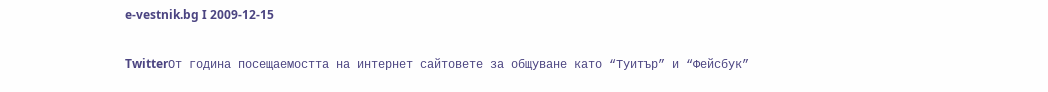e-vestnik.bg I 2009-12-15

TwitterОт година посещаемостта на интернет сайтовете за общуване като “Туитър” и “Фейсбук”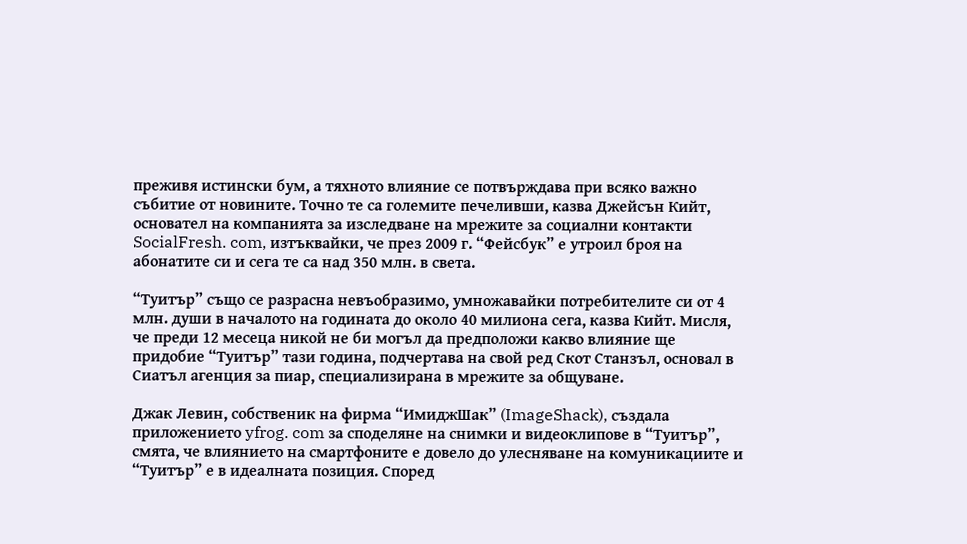преживя истински бум, а тяхното влияние се потвърждава при всяко важно събитие от новините. Точно те са големите печеливши, казва Джейсън Кийт, основател на компанията за изследване на мрежите за социални контакти SocialFresh. com, изтъквайки, че през 2009 г. “Фейсбук” е утроил броя на абонатите си и сега те са над 350 млн. в света.

“Туитър” също се разрасна невъобразимо, умножавайки потребителите си от 4 млн. души в началото на годината до около 40 милиона сега, казва Кийт. Мисля, че преди 12 месеца никой не би могъл да предположи какво влияние ще придобие “Туитър” тази година, подчертава на свой ред Скот Станзъл, основал в Сиатъл агенция за пиар, специализирана в мрежите за общуване.

Джак Левин, собственик на фирма “ИмиджШак” (ImageShack), създала приложението yfrog. com за споделяне на снимки и видеоклипове в “Туитър”, смята, че влиянието на смартфоните е довело до улесняване на комуникациите и “Туитър” е в идеалната позиция. Според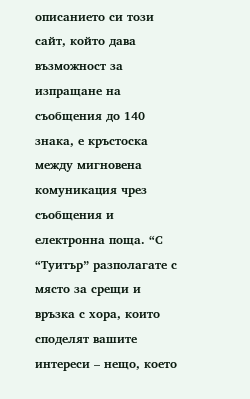описанието си този сайт, който дава възможност за изпращане на съобщения до 140 знака, е кръстоска между мигновена комуникация чрез съобщения и електронна поща. “С “Туитър” разполагате с място за срещи и връзка с хора, които споделят вашите интереси – нещо, което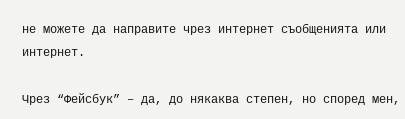не можете да направите чрез интернет съобщенията или интернет.

Чрез “Фейсбук” – да, до някаква степен, но според мен,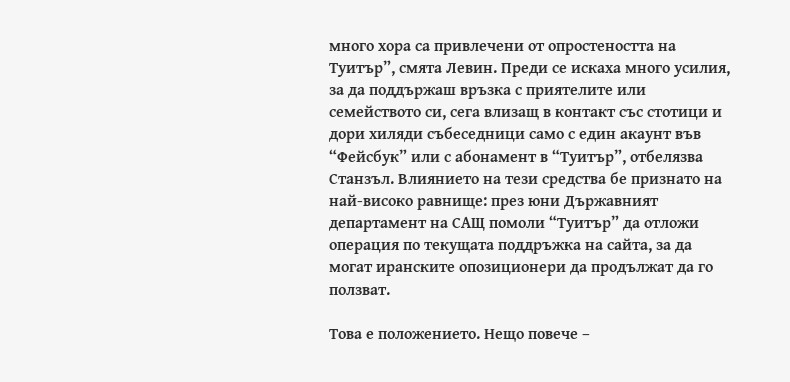много хора са привлечени от опростеността на Туитър”, смята Левин. Преди се искаха много усилия, за да поддържаш връзка с приятелите или семейството си, сега влизащ в контакт със стотици и дори хиляди събеседници само с един акаунт във “Фейсбук” или с абонамент в “Туитър”, отбелязва Станзъл. Влиянието на тези средства бе признато на най-високо равнище: през юни Държавният департамент на САЩ помоли “Туитър” да отложи операция по текущата поддръжка на сайта, за да могат иранските опозиционери да продължат да го ползват.

Това е положението. Нещо повече –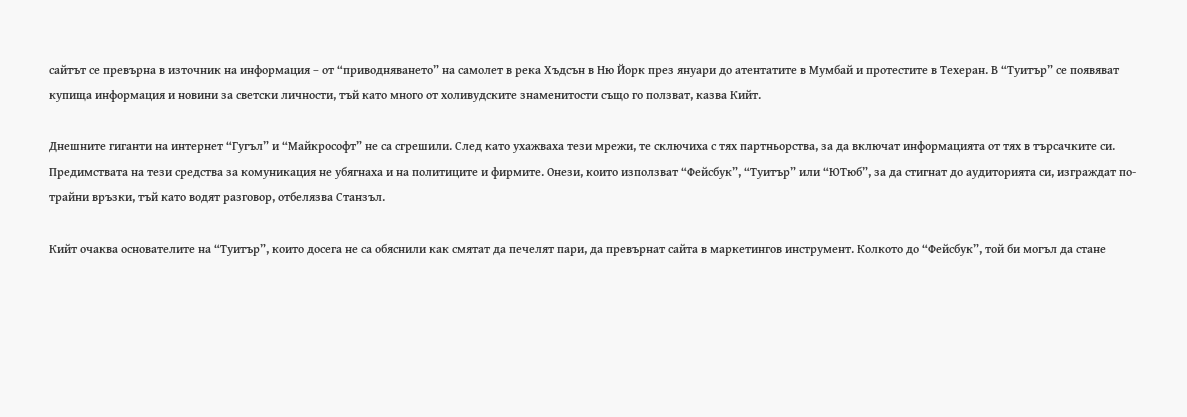сайтът се превърна в източник на информация – от “приводняването” на самолет в река Хъдсън в Ню Йорк през януари до атентатите в Мумбай и протестите в Техеран. В “Туитър” се появяват купища информация и новини за светски личности, тъй като много от холивудските знаменитости също го ползват, казва Кийт.

Днешните гиганти на интернет “Гугъл” и “Майкрософт” не са сгрешили. След като ухажваха тези мрежи, те сключиха с тях партньорства, за да включат информацията от тях в търсачките си. Предимствата на тези средства за комуникация не убягнаха и на политиците и фирмите. Онези, които използват “Фейсбук”, “Туитър” или “ЮТюб”, за да стигнат до аудиторията си, изграждат по-трайни връзки, тъй като водят разговор, отбелязва Станзъл.

Кийт очаква основателите на “Туитър”, които досега не са обяснили как смятат да печелят пари, да превърнат сайта в маркетингов инструмент. Колкото до “Фейсбук”, той би могъл да стане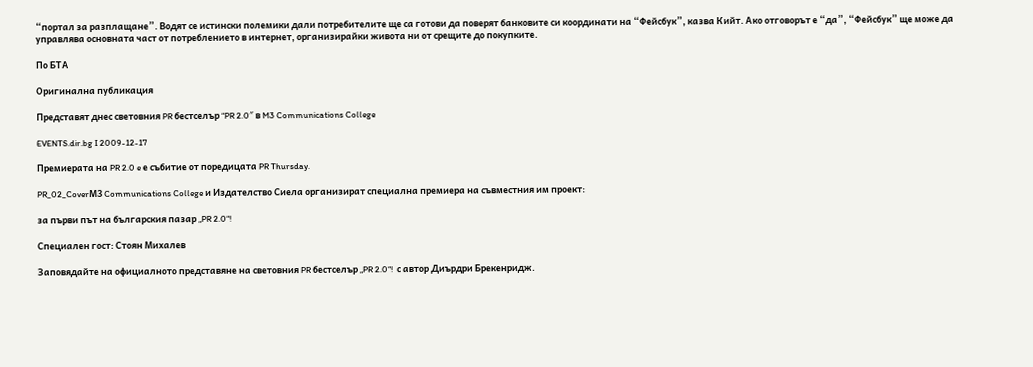“портал за разплащане”. Водят се истински полемики дали потребителите ще са готови да поверят банковите си координати на “Фейсбук”, казва Кийт. Ако отговорът е “да”, “Фейсбук” ще може да управлява основната част от потреблението в интернет, организирайки живота ни от срещите до покупките.

По БТА

Оригинална публикация

Представят днес световния PR бестселър “PR 2.0″ в M3 Communications College

EVENTS.dir.bg I 2009-12-17

Премиерата на PR 2.0 e е събитие от поредицата PR Thursday.

PR_02_CoverМ3 Communications College и Издателство Сиела организират специална премиера на съвместния им проект:

за първи път на българския пазар „PR 2.0“!

Специален гост: Стоян Михалев

Заповядайте на официалното представяне на cветовния PR бестселър „PR 2.0“!  с автор Диърдри Брекенридж.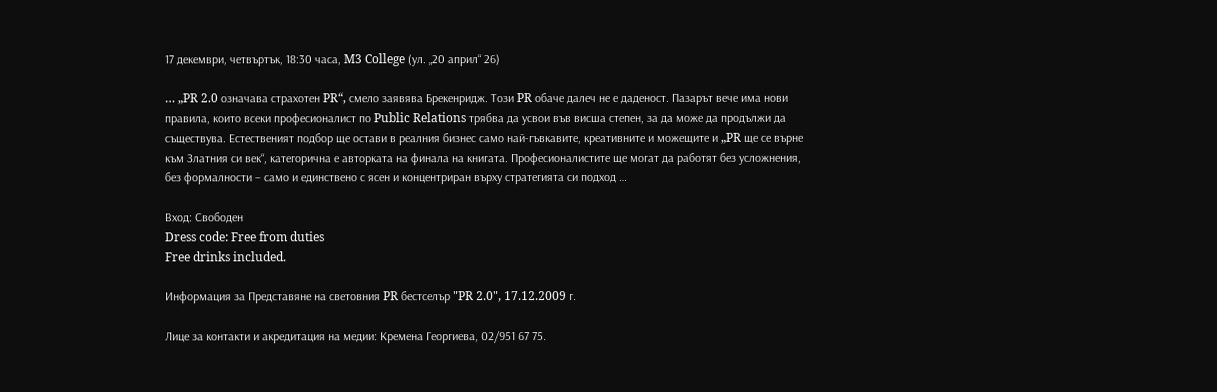17 декември, четвъртък, 18:30 часа, M3 College (ул. „20 април“ 26)

… „PR 2.0 означава страхотен PR“, смело заявява Брекенридж. Този PR обаче далеч не е даденост. Пазарът вече има нови правила, които всеки професионалист по Public Relations трябва да усвои във висша степен, за да може да продължи да съществува. Естественият подбор ще остави в реалния бизнес само най-гъвкавите, креативните и можещите и „PR ще се върне към Златния си век“, категорична е авторката на финала на книгата. Професионалистите ще могат да работят без усложнения, без формалности – само и единствено с ясен и концентриран върху стратегията си подход …

Вход: Свободен
Dress code: Free from duties
Free drinks included.

Информация за Представяне на световния PR бестселър "PR 2.0", 17.12.2009 г.

Лице за контакти и акредитация на медии: Кремена Георгиева, 02/951 67 75.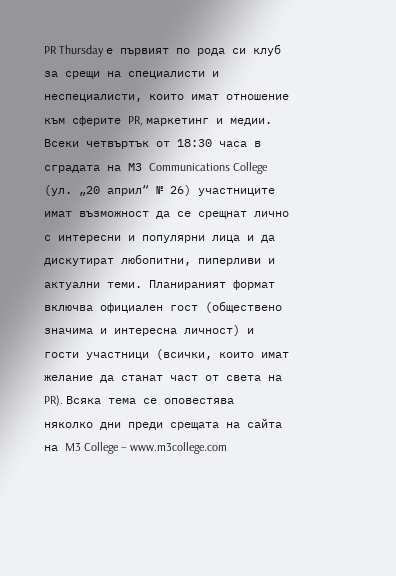PR Thursday е първият по рода си клуб за срещи на специалисти и неспециалисти, които имат отношение към сферите PR, маркетинг и медии. Всеки четвъртък от 18:30 часа в сградата на М3 Communications College (ул. „20 април“ № 26) участниците имат възможност да се срещнат лично с интересни и популярни лица и да дискутират любопитни, пиперливи и актуални теми. Планираният формат включва официален гост (обществено значима и интересна личност) и гости участници (всички, които имат желание да станат част от света на PR). Всяка тема се оповестява няколко дни преди срещата на сайта на M3 College – www.m3college.com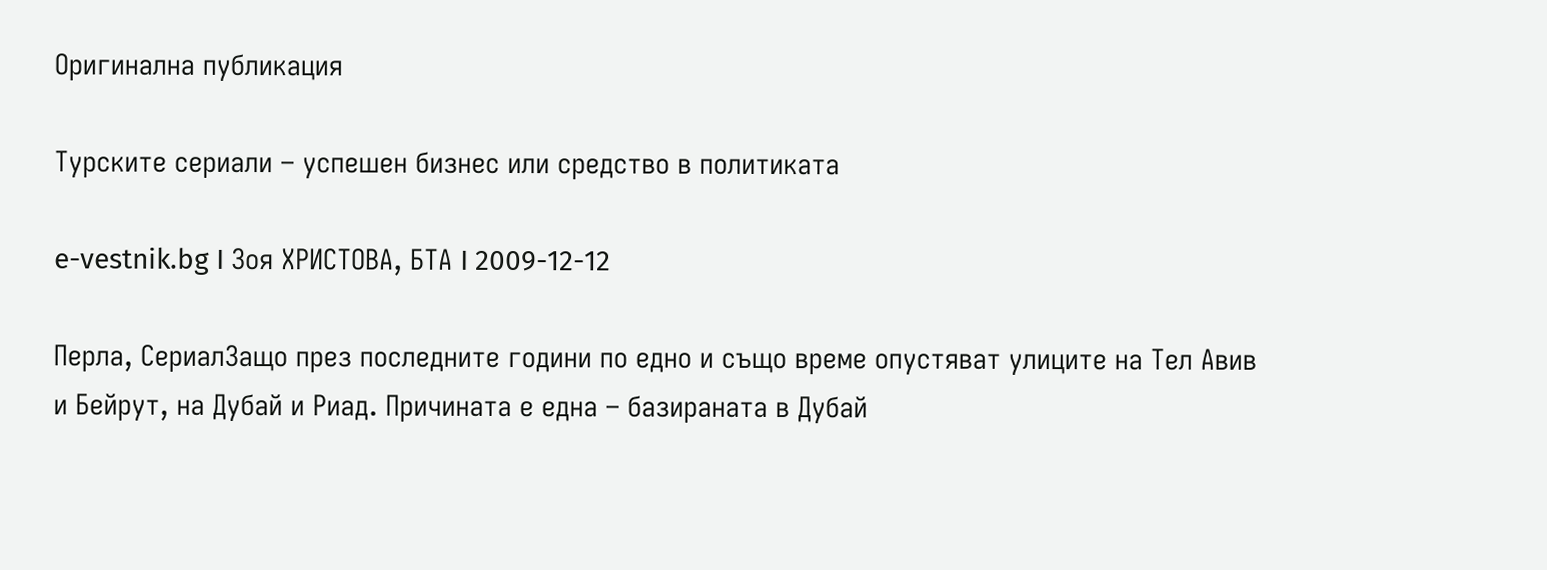Оригинална публикация

Турските сериали – успешен бизнес или средство в политиката

e-vestnik.bg I Зоя ХРИСТОВА, БТА I 2009-12-12

Перла, СериалЗащо през последните години по едно и също време опустяват улиците на Тел Авив и Бейрут, на Дубай и Риад. Причината е една – базираната в Дубай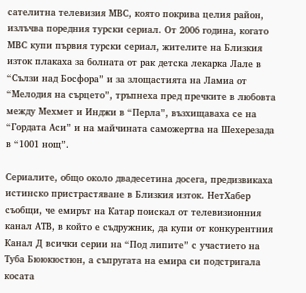сателитна телевизия МВС, която покрива целия район, излъчва поредния турски сериал. От 2006 година, когато МВС купи първия турски сериал, жителите на Близкия изток плакаха за болната от рак детска лекарка Лале в “Сълзи над Босфора” и за злощастията на Ламиа от “Мелодия на сърцето”, тръпнеха пред пречките в любовта между Мехмет и Инджи в “Перла”, възхищаваха се на “Гордата Аси” и на майчината саможертва на Шехерезада в “1001 нощ”.

Сериалите, общо около двадесетина досега, предизвикаха истинско пристрастяване в Близкия изток. НетХабер съобщи, че емирът на Катар поискал от телевизионния канал АТВ, в който е съдружник, да купи от конкурентния Канал Д всички серии на “Под липите” с участието на Туба Бююкюстюн, а съпругата на емира си подстригала косата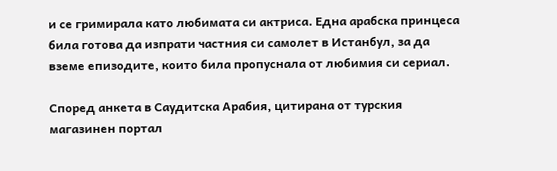и се гримирала като любимата си актриса. Една арабска принцеса била готова да изпрати частния си самолет в Истанбул, за да вземе епизодите, които била пропуснала от любимия си сериал.

Според анкета в Саудитска Арабия, цитирана от турския магазинен портал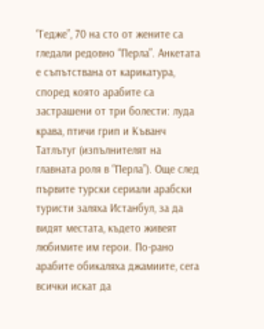“Гедже”, 70 на сто от жените са гледали редовно “Перла”. Анкетата е съпътствана от карикатура, според която арабите са застрашени от три болести: луда крава, птичи грип и Къванч Татлътуг (изпълнителят на главната роля в “Перла”). Още след първите турски сериали арабски туристи заляха Истанбул, за да видят местата, където живеят любимите им герои. По-рано арабите обикаляха джамиите, сега всички искат да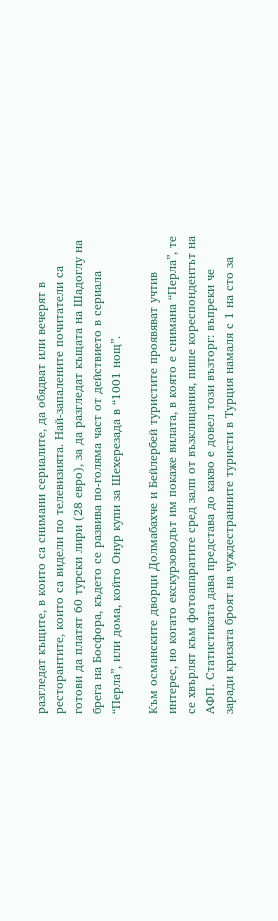разгледат къщите, в които са снимани сериалите, да обядват или вечерят в ресторантите, които са видели по телевизията. Най-запалените почитатели са готови да платят 60 турски лири (28 евро), за да разгледат къщата на Шадоглу на брега на Босфора, където се развива по-голяма част от действието в сериала “Перла”, или дома, който Онур купи за Шехерезада в “1001 нощ”.

Към османските дворци Долмабахче и Бейлербей туристите проявяват учтив интерес, но когато екскурзоводът им покаже вилата, в която е снимана “Перла”, те се хвърлят към фотоапаратите сред залп от възклицания, пише кореспондентът на АФП. Статистиката дава представа до какво е довел този възторг: въпреки че заради кризата броят на чуждестранните туристи в Турция намаля с 1 на сто за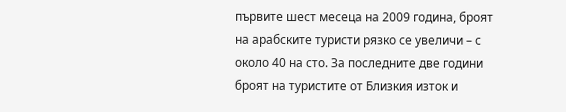първите шест месеца на 2009 година, броят на арабските туристи рязко се увеличи – с около 40 на сто. За последните две години броят на туристите от Близкия изток и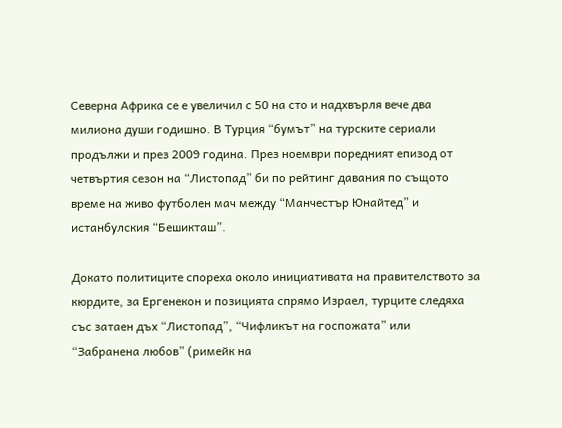Северна Африка се е увеличил с 50 на сто и надхвърля вече два милиона души годишно. В Турция “бумът” на турските сериали продължи и през 2009 година. През ноември поредният епизод от четвъртия сезон на “Листопад” би по рейтинг давания по същото време на живо футболен мач между “Манчестър Юнайтед” и истанбулския “Бешикташ”.

Докато политиците спореха около инициативата на правителството за кюрдите, за Ергенекон и позицията спрямо Израел, турците следяха със затаен дъх “Листопад”, “Чифликът на госпожата” или “Забранена любов” (римейк на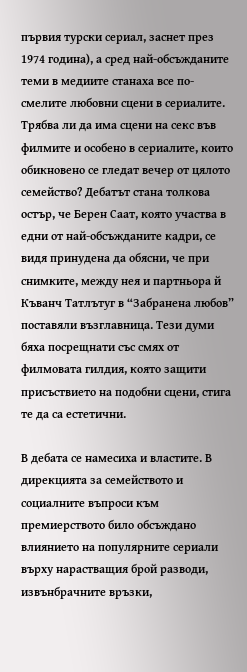първия турски сериал, заснет през 1974 година), а сред най-обсъжданите теми в медиите станаха все по-смелите любовни сцени в сериалите. Трябва ли да има сцени на секс във филмите и особено в сериалите, които обикновено се гледат вечер от цялото семейство? Дебатът стана толкова остър, че Берен Саат, която участва в едни от най-обсъжданите кадри, се видя принудена да обясни, че при снимките, между нея и партньора й Къванч Татлътуг в “Забранена любов” поставяли възглавница. Тези думи бяха посрещнати със смях от филмовата гилдия, която защити присъствието на подобни сцени, стига те да са естетични.

В дебата се намесиха и властите. В дирекцията за семейството и социалните въпроси към премиерството било обсъждано влиянието на популярните сериали върху нарастващия брой разводи, извънбрачните връзки,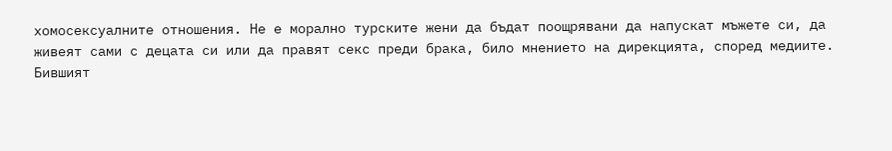хомосексуалните отношения. Не е морално турските жени да бъдат поощрявани да напускат мъжете си, да живеят сами с децата си или да правят секс преди брака, било мнението на дирекцията, според медиите. Бившият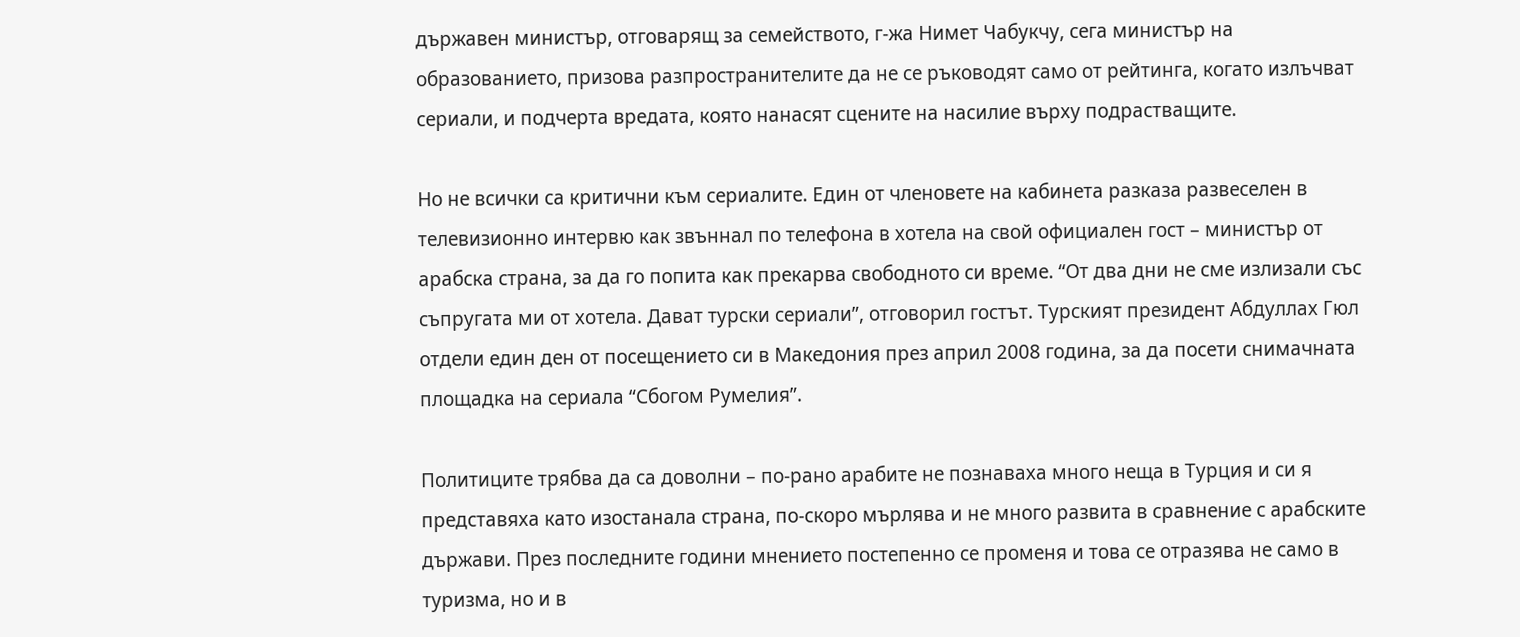държавен министър, отговарящ за семейството, г-жа Нимет Чабукчу, сега министър на образованието, призова разпространителите да не се ръководят само от рейтинга, когато излъчват сериали, и подчерта вредата, която нанасят сцените на насилие върху подрастващите.

Но не всички са критични към сериалите. Един от членовете на кабинета разказа развеселен в телевизионно интервю как звъннал по телефона в хотела на свой официален гост – министър от арабска страна, за да го попита как прекарва свободното си време. “От два дни не сме излизали със съпругата ми от хотела. Дават турски сериали”, отговорил гостът. Турският президент Абдуллах Гюл отдели един ден от посещението си в Македония през април 2008 година, за да посети снимачната площадка на сериала “Сбогом Румелия”.

Политиците трябва да са доволни – по-рано арабите не познаваха много неща в Турция и си я представяха като изостанала страна, по-скоро мърлява и не много развита в сравнение с арабските държави. През последните години мнението постепенно се променя и това се отразява не само в туризма, но и в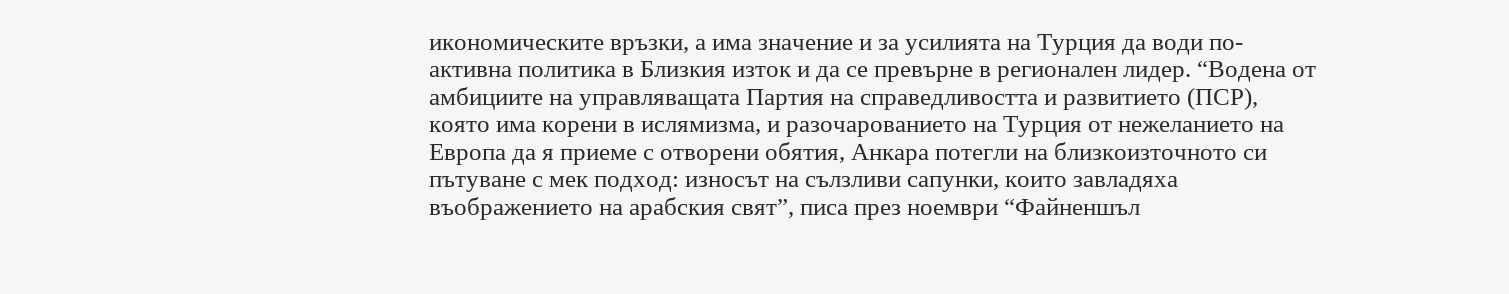икономическите връзки, а има значение и за усилията на Турция да води по-активна политика в Близкия изток и да се превърне в регионален лидер. “Водена от амбициите на управляващата Партия на справедливостта и развитието (ПСР), която има корени в ислямизма, и разочарованието на Турция от нежеланието на Европа да я приеме с отворени обятия, Анкара потегли на близкоизточното си пътуване с мек подход: износът на сълзливи сапунки, които завладяха въображението на арабския свят”, писа през ноември “Файненшъл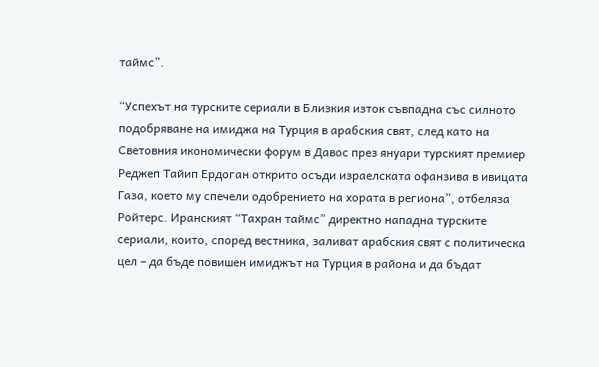таймс”.

“Успехът на турските сериали в Близкия изток съвпадна със силното подобряване на имиджа на Турция в арабския свят, след като на Световния икономически форум в Давос през януари турският премиер Реджеп Тайип Ердоган открито осъди израелската офанзива в ивицата Газа, което му спечели одобрението на хората в региона”, отбеляза Ройтерс. Иранският “Тахран таймс” директно нападна турските сериали, които, според вестника, заливат арабския свят с политическа цел – да бъде повишен имиджът на Турция в района и да бъдат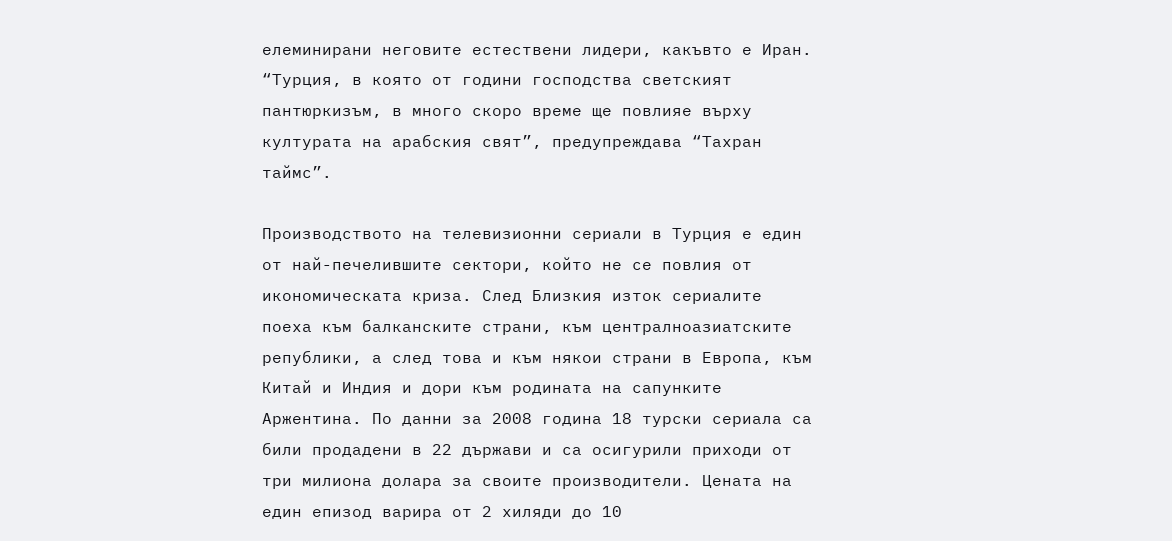елеминирани неговите естествени лидери, какъвто е Иран. “Турция, в която от години господства светският пантюркизъм, в много скоро време ще повлияе върху културата на арабския свят”, предупреждава “Тахран таймс”.

Производството на телевизионни сериали в Турция е един от най-печелившите сектори, който не се повлия от икономическата криза. След Близкия изток сериалите поеха към балканските страни, към централноазиатските републики, а след това и към някои страни в Европа, към Китай и Индия и дори към родината на сапунките Аржентина. По данни за 2008 година 18 турски сериала са били продадени в 22 държави и са осигурили приходи от три милиона долара за своите производители. Цената на един епизод варира от 2 хиляди до 10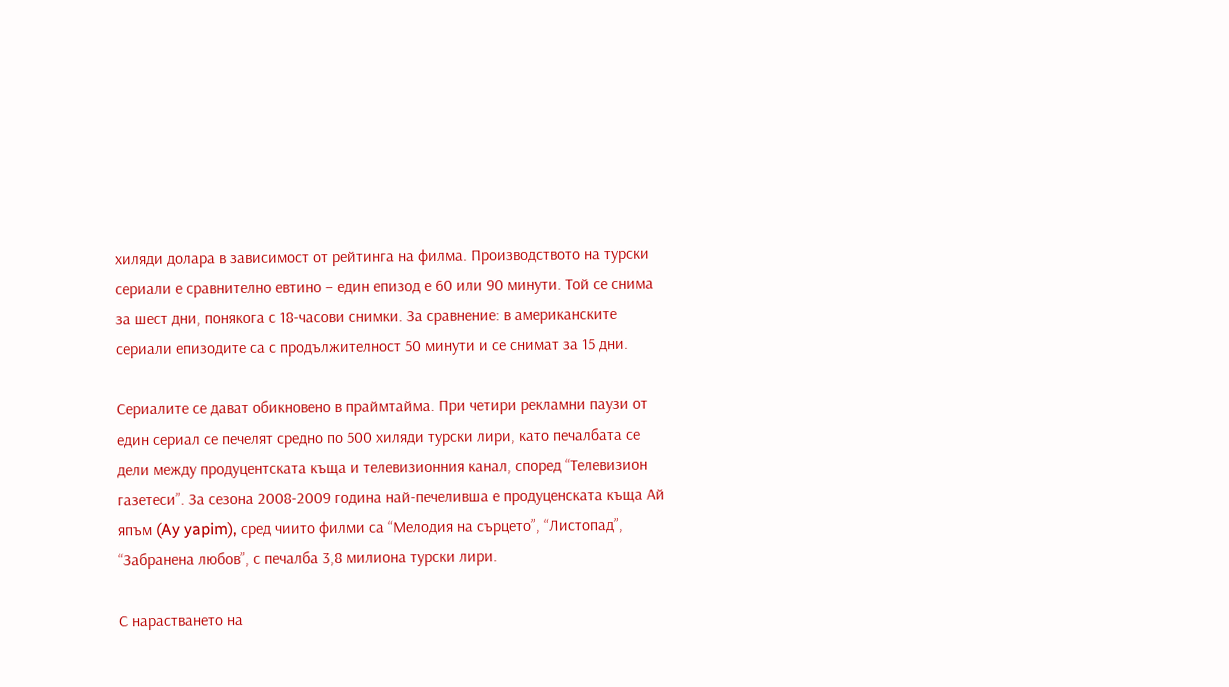хиляди долара в зависимост от рейтинга на филма. Производството на турски сериали е сравнително евтино – един епизод е 60 или 90 минути. Той се снима за шест дни, понякога с 18-часови снимки. За сравнение: в американските сериали епизодите са с продължителност 50 минути и се снимат за 15 дни.

Сериалите се дават обикновено в праймтайма. При четири рекламни паузи от един сериал се печелят средно по 500 хиляди турски лири, като печалбата се дели между продуцентската къща и телевизионния канал, според “Телевизион газетеси”. За сезона 2008-2009 година най-печеливша е продуценската къща Ай япъм (Ay yapim), сред чиито филми са “Мелодия на сърцето”, “Листопад”, “Забранена любов”, с печалба 3,8 милиона турски лири.

С нарастването на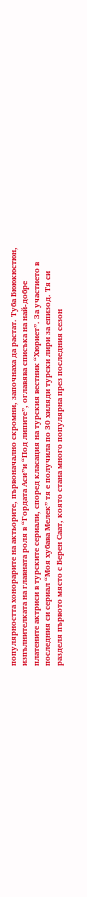популярността хонорарите на актьорите, първоначално скромни, започнаха да растат. Туба Бююкюстюн, изпълнителката на главната роля в “Гордата Аси”и “Под липите”, оглавява списъка на най-добре платените актриси в турските сериали, според класация на турския вестник “Хюриет”. За участието в последния си сериал “Моя хубава Мелек” тя е получила по 30 хиляди турски лири за епизод. Тя си разделя първото място с Берен Саат, която стана много популярна през последния сезон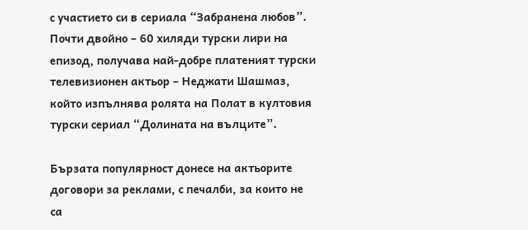с участието си в сериала “Забранена любов”. Почти двойно – 60 хиляди турски лири на епизод, получава най-добре платеният турски телевизионен актьор – Неджати Шашмаз, който изпълнява ролята на Полат в култовия турски сериал “Долината на вълците”.

Бързата популярност донесе на актьорите договори за реклами, с печалби, за които не са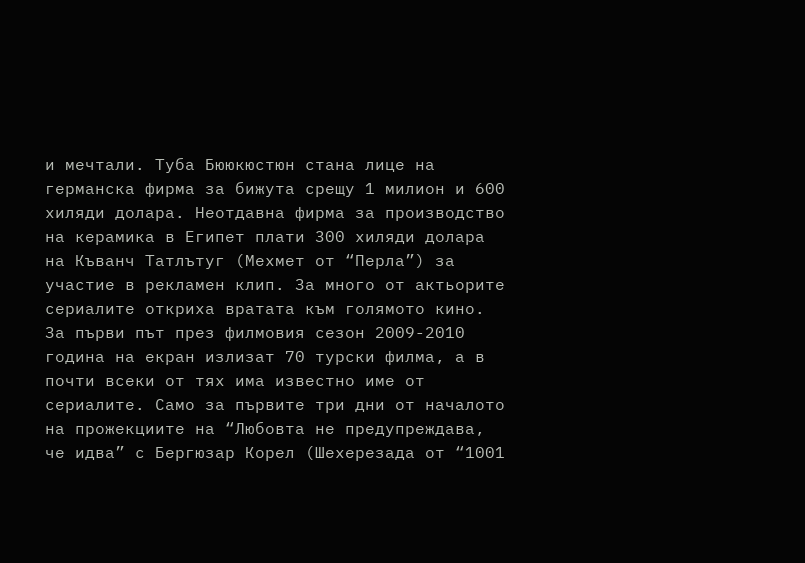и мечтали. Туба Бююкюстюн стана лице на германска фирма за бижута срещу 1 милион и 600 хиляди долара. Неотдавна фирма за производство на керамика в Египет плати 300 хиляди долара на Къванч Татлътуг (Мехмет от “Перла”) за участие в рекламен клип. За много от актьорите сериалите откриха вратата към голямото кино. За първи път през филмовия сезон 2009-2010 година на екран излизат 70 турски филма, а в почти всеки от тях има известно име от сериалите. Само за първите три дни от началото на прожекциите на “Любовта не предупреждава, че идва” с Бергюзар Корел (Шехерезада от “1001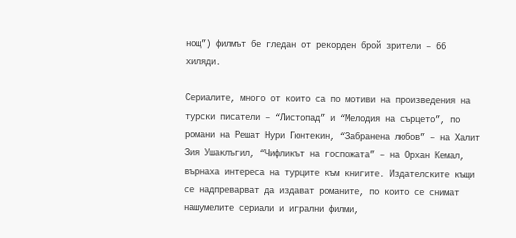нощ”) филмът бе гледан от рекорден брой зрители – 66 хиляди.

Сериалите, много от които са по мотиви на произведения на турски писатели – “Листопад” и “Мелодия на сърцето”, по романи на Решат Нури Гюнтекин, “Забранена любов” – на Халит Зия Ушаклъгил, “Чифликът на госпожата” – на Орхан Кемал, върнаха интереса на турците към книгите. Издателските къщи се надпреварват да издават романите, по които се снимат нашумелите сериали и игрални филми,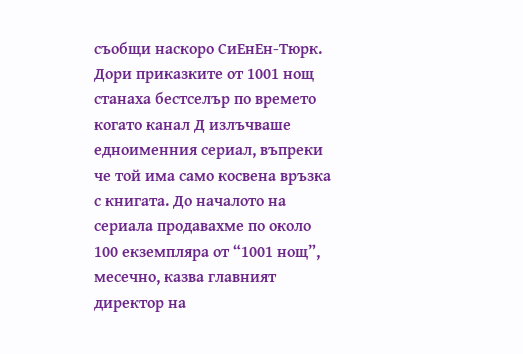съобщи наскоро СиЕнЕн-Тюрк. Дори приказките от 1001 нощ станаха бестселър по времето когато канал Д излъчваше едноименния сериал, въпреки че той има само косвена връзка с книгата. До началото на сериала продавахме по около 100 екземпляра от “1001 нощ”, месечно, казва главният директор на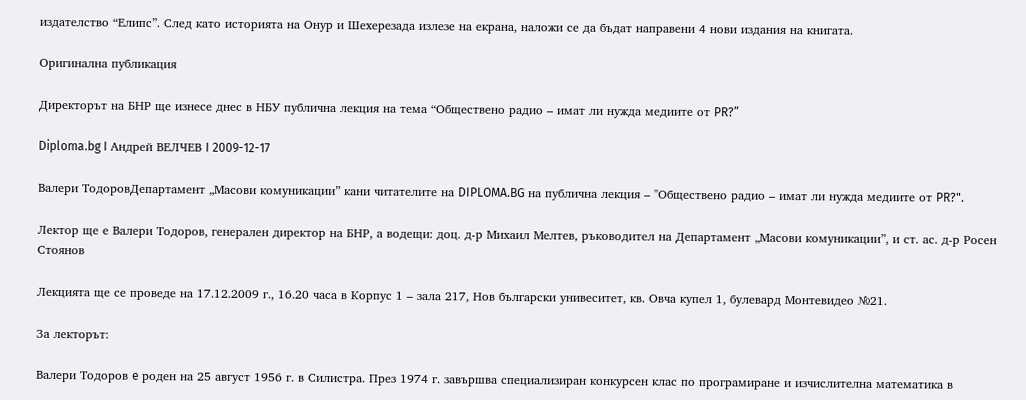издателство “Елипс”. След като историята на Онур и Шехерезада излезе на екрана, наложи се да бъдат направени 4 нови издания на книгата.

Оригинална публикация

Директорът на БНР ще изнесе днес в НБУ публична лекция на тема “Обществено радио – имат ли нужда медиите от PR?”

Diploma.bg I Андрей ВЕЛЧЕВ I 2009-12-17

Валери ТодоровДепартамент „Масови комуникации” кани читателите на DIPLOMA.BG на публична лекция – "Обществено радио – имат ли нужда медиите от PR?".

Лектор ще е Валери Тодоров, генерален директор на БНР, а водещи: доц. д-р Михаил Мелтев, ръководител на Департамент „Масови комуникации”, и ст. ас. д-р Росен Стоянов

Лекцията ще се проведе на 17.12.2009 г., 16.20 часа в Корпус 1 – зала 217, Нов български унивеситет, кв. Овча купел 1, булевард Монтевидео №21.

За лекторът:

Валери Тодоров e роден на 25 август 1956 г. в Силистра. През 1974 г. завършва специализиран конкурсен клас по програмиране и изчислителна математика в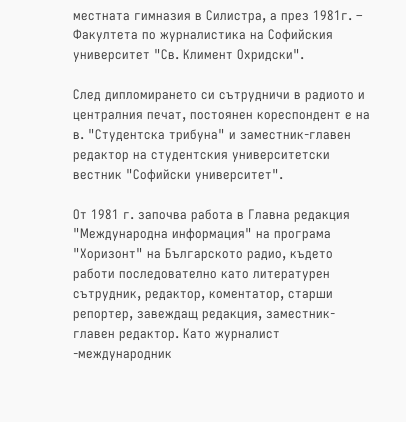местната гимназия в Силистра, а през 1981г. – Факултета по журналистика на Софийския университет "Св. Климент Охридски".

След дипломирането си сътрудничи в радиото и централния печат, постоянен кореспондент е на в. "Студентска трибуна" и заместник-главен редактор на студентския университетски вестник "Софийски университет".

От 1981 г. започва работа в Главна редакция "Международна информация" на програма "Хоризонт" на Българското радио, където работи последователно като литературен сътрудник, редактор, коментатор, старши репортер, завеждащ редакция, заместник-главен редактор. Като журналист -международник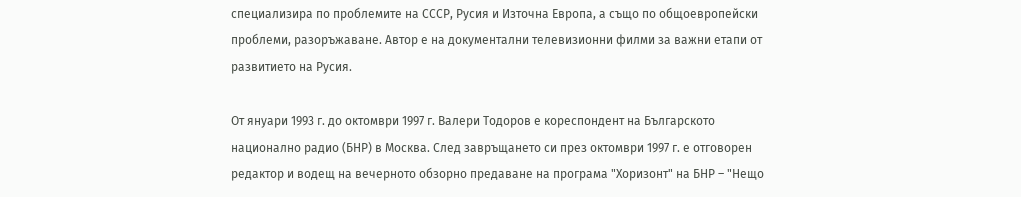специализира по проблемите на СССР, Русия и Източна Европа, а също по общоевропейски проблеми, разоръжаване. Автор е на документални телевизионни филми за важни етапи от развитието на Русия.

От януари 1993 г. до октомври 1997 г. Валери Тодоров е кореспондент на Българското национално радио (БНР) в Москва. След завръщането си през октомври 1997 г. е отговорен редактор и водещ на вечерното обзорно предаване на програма "Хоризонт" на БНР – "Нещо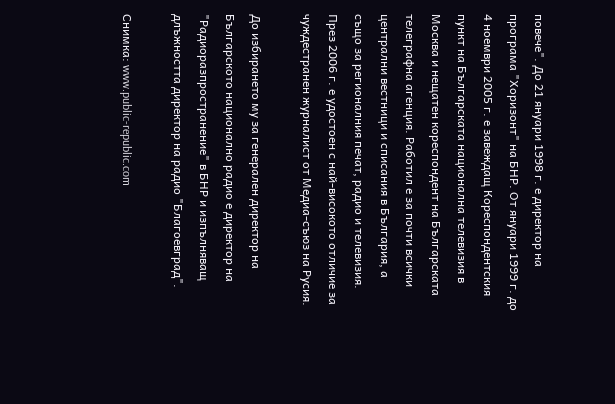повече". До 21 януари 1998 г. е директор на програма "Хоризонт" на БНР. От януари 1999 г. до 4 ноември 2005 г. е завеждащ Кореспондентския пункт на Българската национална телевизия в Москва и нещатен кореспондент на Българската телеграфна агенция. Работил е за почти всички централни вестници и списания в България, а също за регионалния печат, радио и телевизия. През 2006 г. е удостоен с най-високото отличие за чуждестранен журналист от Медиа-съюз на Русия.

До избирането му за генерален директор на Българското национално радио е директор на "Радиоразпространение" в БНР и изпълняващ длъжността директор на радио "Благоевград".

Снимка: www.public-republic.com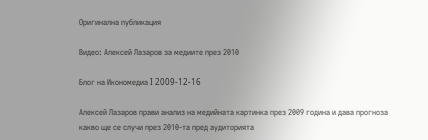Оригинална публикация

Видео: Алексей Лазаров за медиите през 2010

Блог на Икономедиа I 2009-12-16

Алексей Лазаров прави анализ на медийната картинка през 2009 година и дава прогноза какво ще се случи през 2010-та пред аудиторията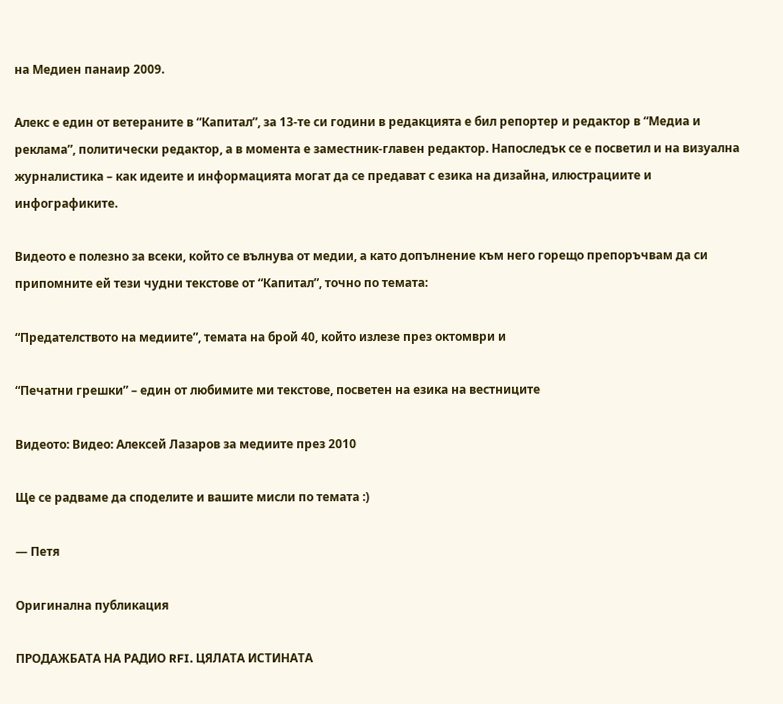на Медиен панаир 2009.

Алекс е един от ветераните в “Капитал”, за 13-те си години в редакцията е бил репортер и редактор в “Медиа и реклама”, политически редактор, а в момента е заместник-главен редактор. Напоследък се е посветил и на визуална журналистика – как идеите и информацията могат да се предават с езика на дизайна, илюстрациите и инфографиките.

Видеото е полезно за всеки, който се вълнува от медии, а като допълнение към него горещо препоръчвам да си припомните ей тези чудни текстове от “Капитал”, точно по темата:

“Предателството на медиите”, темата на брой 40, който излезе през октомври и

“Печатни грешки” – един от любимите ми текстове, посветен на езика на вестниците

Видеото: Видео: Алексей Лазаров за медиите през 2010

Ще се радваме да споделите и вашите мисли по темата :)

— Петя

Оригинална публикация

ПРОДАЖБАТА НА РАДИО RFI. ЦЯЛАТА ИСТИНАТА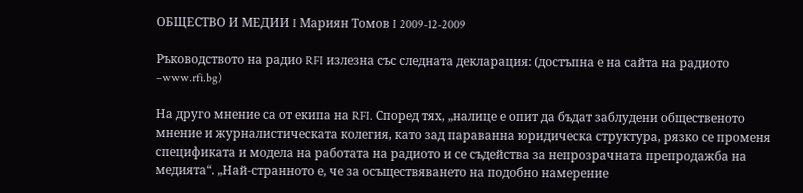ОБЩЕСТВО И МЕДИИ I Мариян Томов I 2009-12-2009

Ръководството на радио RFI излезна със следната декларация: (достъпна е на сайта на радиото –www.rfi.bg)

На друго мнение са от екипа на RFI. Според тях, „налице е опит да бъдат заблудени общественото мнение и журналистическата колегия, като зад параванна юридическа структура, рязко се променя спецификата и модела на работата на радиото и се съдейства за непрозрачната препродажба на медията“. „Най-странното е, че за осъществяването на подобно намерение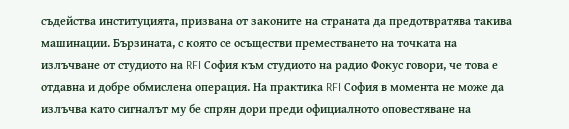съдейства институцията, призвана от законите на страната да предотвратява такива машинации. Бързината, с която се осъществи преместването на точката на излъчване от студиото на RFI София към студиото на радио Фокус говори, че това е отдавна и добре обмислена операция. На практика RFI София в момента не може да излъчва като сигналът му бе спрян дори преди официалното оповестяване на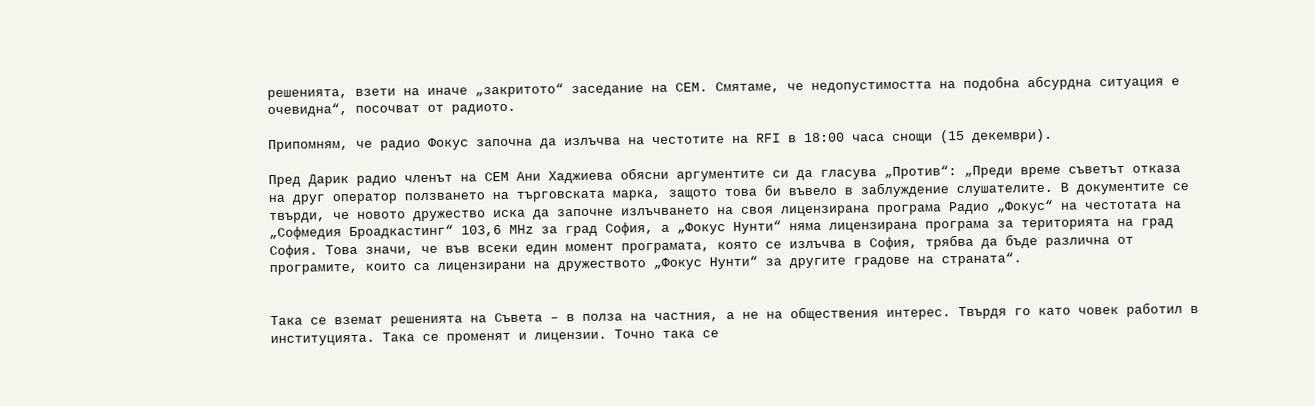решенията, взети на иначе „закритото“ заседание на СЕМ. Смятаме, че недопустимостта на подобна абсурдна ситуация е очевидна“, посочват от радиото.

Припомням, че радио Фокус започна да излъчва на честотите на RFI в 18:00 часа снощи (15 декември).

Пред Дарик радио членът на СЕМ Ани Хаджиева обясни аргументите си да гласува „Против“: „Преди време съветът отказа на друг оператор ползването на търговската марка, защото това би въвело в заблуждение слушателите. В документите се твърди, че новото дружество иска да започне излъчването на своя лицензирана програма Радио „Фокус“ на честотата на „Софмедия Броадкастинг“ 103,6 MHz за град София, а „Фокус Нунти“ няма лицензирана програма за територията на град София. Това значи, че във всеки един момент програмата, която се излъчва в София, трябва да бъде различна от програмите, които са лицензирани на дружеството „Фокус Нунти“ за другите градове на страната“.


Така се вземат решенията на Съвета – в полза на частния, а не на обществения интерес. Твърдя го като човек работил в институцията. Така се променят и лицензии. Точно така се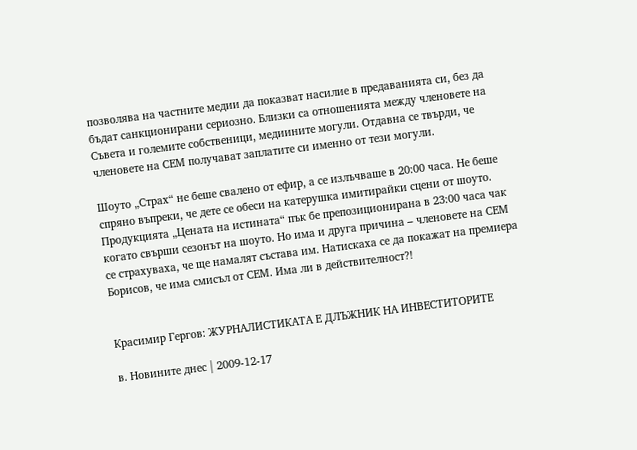позволява на частните медии да показват насилие в предаванията си, без да бъдат санкционирани сериозно. Близки са отношенията между членовете на Съвета и големите собственици, медиините могули. Отдавна се твърди, че членовете на СЕМ получават заплатите си именно от тези могули.

Шоуто „Страх“ не беше свалено от ефир, а се излъчваше в 20:00 часа. Не беше спряно въпреки, че дете се обеси на катерушка имитирайки сцени от шоуто. Продукцията „Цената на истината“ пък бе препозиционирана в 23:00 часа чак когато свърши сезонът на шоуто. Но има и друга причина – членовете на СЕМ се страхуваха, че ще намалят състава им. Натискаха се да покажат на премиера Борисов, че има смисъл от СЕМ. Има ли в действителност?!


Красимир Гергов: ЖУРНАЛИСТИКАТА Е ДЛЪЖНИК НА ИНВЕСТИТОРИТЕ

в. Новините днес | 2009-12-17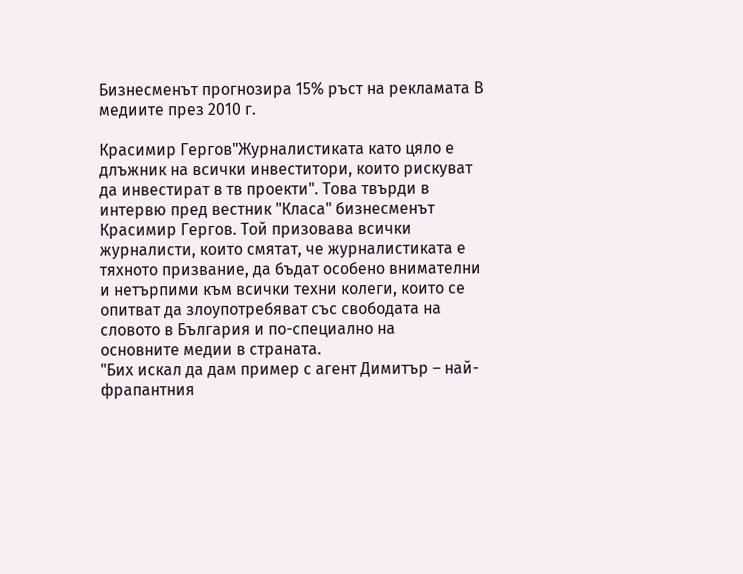Бизнесменът прогнозира 15% ръст на рекламата В медиите през 2010 г.

Красимир Гергов"Журналистиката като цяло е длъжник на всички инвеститори, които рискуват да инвестират в тв проекти". Това твърди в интервю пред вестник "Класа" бизнесменът Красимир Гергов. Той призовава всички журналисти, които смятат, че журналистиката е тяхното призвание, да бъдат особено внимателни и нетърпими към всички техни колеги, които се опитват да злоупотребяват със свободата на словото в България и по-специално на
основните медии в страната.
"Бих искал да дам пример с агент Димитър – най-фрапантния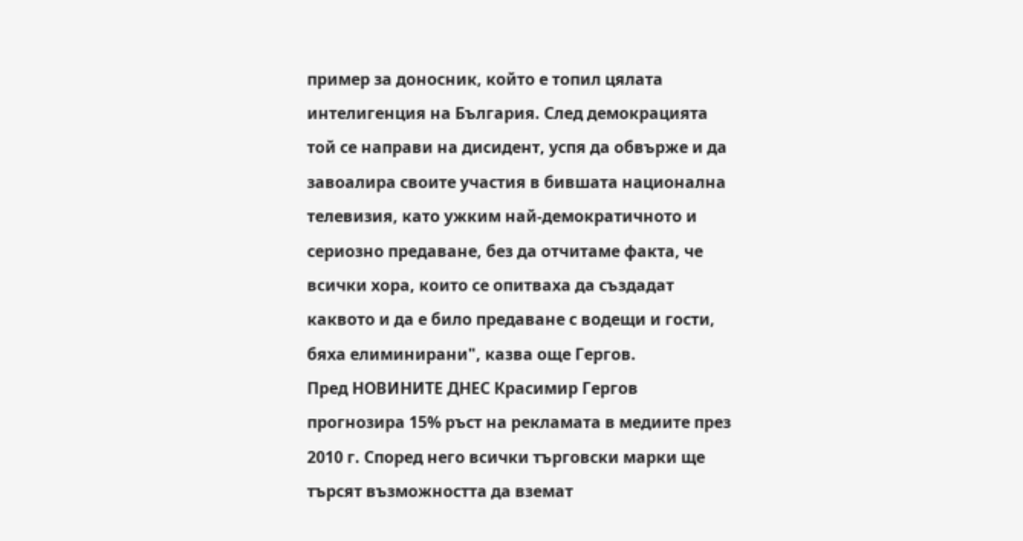пример за доносник, който е топил цялата интелигенция на България. След демокрацията той се направи на дисидент, успя да обвърже и да завоалира своите участия в бившата национална телевизия, като ужким най-демократичното и сериозно предаване, без да отчитаме факта, че всички хора, които се опитваха да създадат каквото и да е било предаване с водещи и гости, бяха елиминирани", казва още Гергов.
Пред НОВИНИТЕ ДНЕС Красимир Гергов прогнозира 15% ръст на рекламата в медиите през 2010 г. Според него всички търговски марки ще търсят възможността да вземат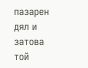пазарен дял и затова той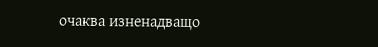очаква изненадващо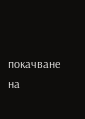покачване на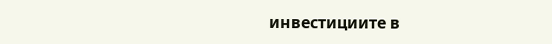инвестициите в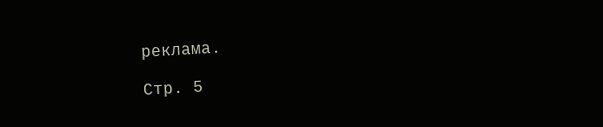реклама.

Стр. 5